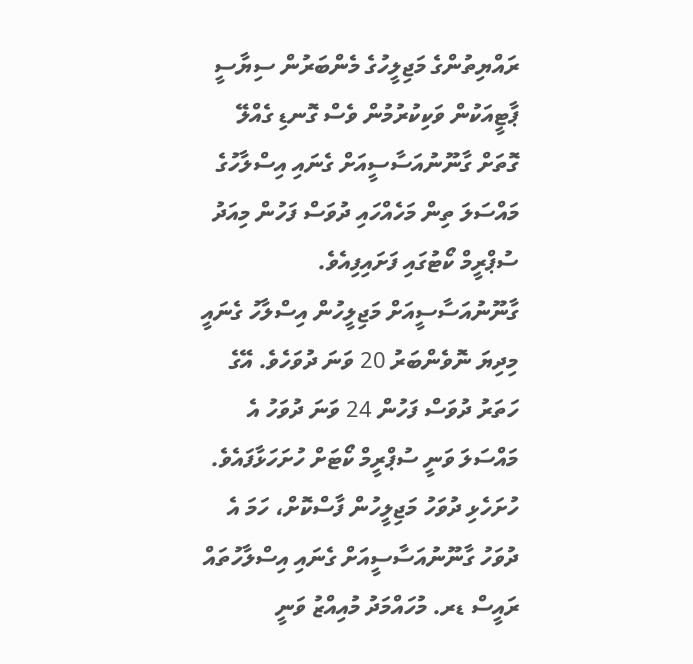ރައްޔިތުންގެ މަޖިލީހުގެ މެންބަރުން ސިޔާސީ ޕާޓީއަކުން ވަކިކުރުމުން ވެސް ގޮނޑި ގެއްލޭ ގޮތަށް ގާނޫނުއަސާސީއަށް ގެނައި އިސްލާހުގެ މައްސަލަ ތިން މަހެއްހައި ދުވަސް ފަހުން މިއަދު ސުޕްރީމް ކޯޓުގައި ފަށައިފިއެވެ.
ގާނޫނުއަސާސީއަށް މަޖިލީހުން އިސްލާހު ގެނައީ މިދިޔަ ނޮވެންބަރު 20 ވަނަ ދުވަހެވެ. އޭގެ ހަތަރު ދުވަސް ފަހުން 24 ވަނަ ދުވަހު އެ މައްސަލަ ވަނީ ސުޕްރީމް ކޯޓަށް ހުށަހަޅާފައެވެ.
ހުށަހެޅި ދުވަހު މަޖިލީހުން ފާސްކޮށް، ހަމަ އެ ދުވަހު ގާނޫނުއަސާސީއަށް ގެނައި އިސްލާހުތައް ރައީސް ޑރ. މުހައްމަދު މުއިއްޒު ވަނީ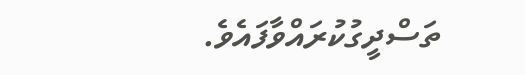ތަސްދީގުކުރައްވާފައެވެ.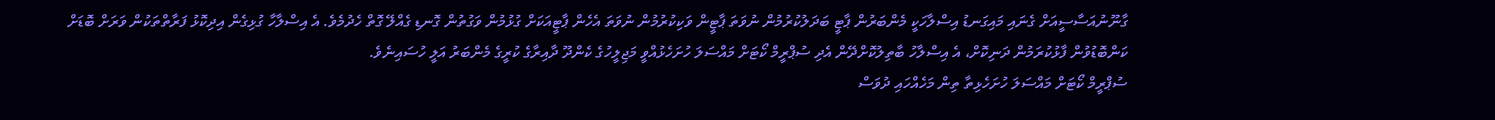ގާނޫނުއަސާސީއަށް ގެނައި މައިގަނޑު އިސްލާހަކީ މެންބަރުން ޕާޓީ ބަދަލުކުރުމުން ނުވަތަ ޕާޓީން ވަކިކުރުމުން ނުވަތަ އެހެން ޕާޓީއަކަށް ގުޅުމުން ވަގުތުން ގޮނޑި ގެއްލޭ ގޮތް ހެދުމެވެ. އެ އިސްލާހާ ގުޅިގެން އިދިކޮޅު ފަރާތްތަކުން ވަރަށް ބޮޑަށް ކަންބޮޑުވުން ފާޅުކުރަމުން ދަނިކޮށް، އެ އިސްލާހު ބާތިލުކޮށްދޭން އެދި ސުޕްރީމް ކޯޓަށް މައްސަލަ ހުށަހެޅުއްވީ މަޖިލީހުގެ ކެންދޫ ދާއިރާގެ ކުރީގެ މެންބަރު އަލީ ހުސައިނެވެ.
ސުޕްރީމް ކޯޓަށް މައްސަލަ ހުށަހެޅިތާ ތިން މަހެއްހައި ދުވަސް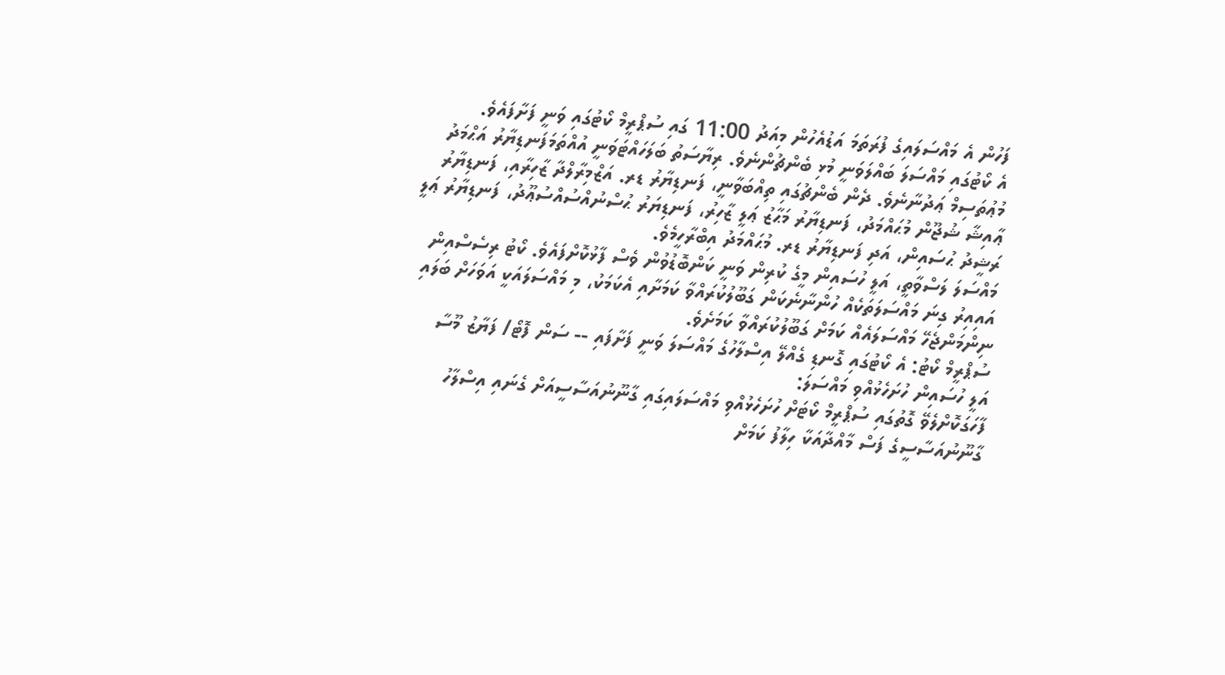ފަހުން އެ މައްސަލައިގެ ފުރަތަމަ އަޑުއެހުން މިއަދު 11:00 ގައި ސުޕްރީމް ކޯޓުގައި ވަނީ ފަށާފައެވެ.
އެ ކޯޓުގައި މައްސަލަ ބައްލަވަނީ މުޅި ބެންޗުންނެވެ. ރިޔާސަތު ބަލަހައްޓަވަނީ އުއްތަމަފަނޑިޔާރު އަޙްމަދު މުޢުތަސިމް ޢަދުނާނެވެ. ދެން ބެންޗުގައި ތިއްބަވާނީ، ފަނޑިޔާރު ޑރ. އަޒްމިރާލްދާ ޒާހިރާއި، ފަނޑިޔާރު ޢާއިޝާ ޝުޖޫން މުޙައްމަދު، ފަނޑިޔާރު މަޙާޒު ޢަލީ ޒާހިރު، ފަނޑިޔަރު ޙުސްނުއްސުއްސުޢޫދު، ފަނޑިޔާރު ޢަލީ ރަޝީދު ޙުސައިން، އަދި ފަނޑިޔާރު ޑރ. މުޙައްމަދު އިބްރާހީމެވެ.
މައްސަލަ ލަސްވާތީ، އަލީ ހުސައިން މީގެ ކުރިން ވަނީ ކަންބޮޑުވުން ވެސް ފާޅުކޮށްފައެވެ. ކޯޓު ރިސެސްއިން އައިއިރު ގިނަ މައްސަލަތަކެއް ހުންނާނެކަން ގަބޫލުކުރައްވާ ކަމަށާއި އެކަމަކު، މި މައްސަލައަކީ އަވަހަށް ބަލައި ނިންމަންޖެހޭ މައްސަލައެއް ކަމަށް ގަބޫލުކުރައްވާ ކަމަށެވެ.
ސުޕްރީމް ކޯޓު: އެ ކޯޓުގައި ގޮނޑި ގެއްލޭ އިސްލާހުގެ މައްސަލަ ވަނީ ފަށާފައި -- ސަން ފޮޓޯ/ ފަޔާޒު މޫސާ
އަލީ ހުސައިން ހުށަހެޅުއްވި މައްސަލަ:
ފާހަގަކޮށްލެވޭ ގޮތުގައި ސުޕްރީމް ކޯޓަށް ހުށަހެޅުއްވި މައްސަލައިގައި ގާނޫނުއަސާސީއަށް ގެނައި އިސްލާހު ގާނޫނުއަސާސީގެ ފަސް މާއްދާއަކާ ހިލާފު ކަމަށް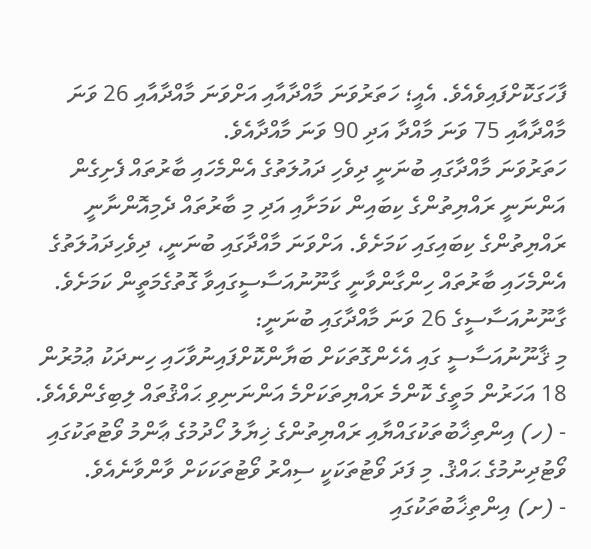ފާހަގަކޮށްފައިވެއެވެ. އެއީ؛ ހަތަރުވަނަ މާއްދާއާއި އަށްވަނަ މާއްދާއާއި 26 ވަނަ މާއްދާއާއި 75 ވަނަ މާއްދާ އަދި 90 ވަނަ މާއްދާއެވެ.
ހަތަރުވަނަ މާއްދާގައި ބުނަނީ ދިވެހި ދައުލަތުގެ އެންމެހައި ބާރުތައް ފެށިގެން އަންނަނީ ރައްޔިތުންގެ ކިބައިން ކަމަށާއި އަދި މި ބާރުތައް ދެމިއޮންނާނީ ރައްޔިތުންގެ ކިބައިގައި ކަމަށެވެ. އަށްވަނަ މާއްދާގައި ބުނަނީ، ދިވެހިދައުލަތުގެ އެންމެހައި ބާރުތައް ހިންގާންވާނީ ގާނޫނުއަސާސީގައިވާ ގޮތުގެމަތީން ކަމަށެވެ.
ގާނޫނުއަސާސީގެ 26 ވަނަ މާއްދާގައި ބުނަނީ:
މި ޤާނޫނުއަސާސީ ގައި އެހެންގޮތަކަށް ބަޔާންކޮށްފައިނުވާހައި ހިނދަކު ޢުމުރުން 18 އަހަރުން މަތީގެ ކޮންމެ ރައްޔިތަކަށްމެ އަންނަނިވި ޙައްޤުތައް ލިބިގެންވެއެވެ.
- (ހ) އިންތިޚާބުތަކުގައްޔާއި ރައްޔިތުންގެ ޚިޔާލު ހޯދުމުގެ ޢާންމު ވޯޓުތަކުގައި ވޯޓުދިނުމުގެ ޙައްޤު. މި ފަދަ ވޯޓުތަކަކީ ސިއްރު ވޯޓުތަކަކަށް ވާންވާނެއެވެ.
- (ށ) އިންތިޚާބުތަކުގައި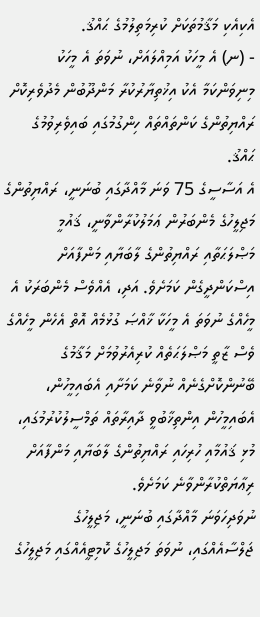އެކިއެކި މަޤާމުތަކަށް ކުރިމަތިލުމުގެ ޙައްޤު.
- (ނ) އެ މީހަކު އަމިއްލައަށް، ނުވަތަ އެ މީހަކު މިނިވަންކަމާ އެކު އިޚުތިޔާރުކުރާ މަންދޫބުން މެދުވެރިކޮށް ރައްޔިތުންގެ ކަންތައްތައް ހިންގުމުގައި ބައިވެރިވުމުގެ ޙައްޤު.
އެ އަސާސީގެ 75 ވަނަ މާއްދާގައި ބުނަނީ، ރައްޔިތުންގެ މަޖިލީހުގެ މެންބަރުން ޢަމަލުކުރާންވާނީ، ޤައުމީ މަޞްލަޙަތާއި ރައްޔިތުންގެ ލާބަޔާއި މަންފާއަށް އިސްކަންދީގެން ކަމަށެވެ. އަދި، އެއްވެސް މެންބަރަކު އެ މީހެއްގެ ނުވަތަ އެ މީހަކާ ޚާއްޞަ ގުޅުމެއް އޮތް އެހެން މީހެއްގެ ވެސް ޒާތީ މަޞްލަޙަތެއް ކުރިއެރުވުމަށް މަޤާމުގެ ބޭނުންކޮށްގެނެއް ނުވާނެ ކަމަށާއި އެބައިމީހުން، އެބައިމީހުން އިންތިޚާބުވީ ދާއިރާތައް ތަމްސީލުކުރުމުގައި، މުޅި ޤައުމާއި ހުރިހައި ރައްޔިތުންގެ ލާބަޔާއި މަންފާއަށް ރިޢާޔަތްކުރާންވާނެ ކަމަށެވެ.
ނުވަދިހަވަނަ މާއްދާގައި ބުނަނީ، މަޖިލީހުގެ ޖަލްސާއެއްގައި، ނުވަތަ މަޖިލީހުގެ ކޮމިޓީއެއްގައި މަޖިލީހުގެ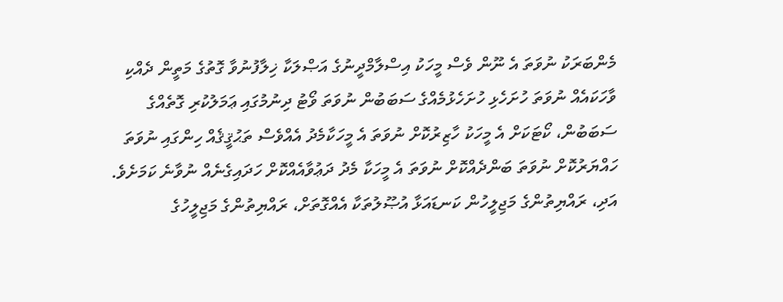މެންބަރަކު ނުވަތަ އެ ނޫން ވެސް މީހަކު އިސްލާމްދީނުގެ އަޞްލަކާ ޚިލާފުނުވާ ގޮތުގެ މަތީން ދެއްކި ވާހަކައެއް ނުވަތަ ހުށަހެޅި ހުށަހެޅުމެއްގެ ސަބަބުން ނުވަތަ ވޯޓު ދިނުމުގައި ޢަމަލުކުރި ގޮތެއްގެ ސަބަބުން، ކޯޓަކަށް އެ މީހަކު ހާޒިރުކޮށް ނުވަތަ އެ މީހަކާމެދު އެއްވެސް ތަޙުޤީޤެއް ހިންގައި ނުވަތަ ހައްޔަރުކޮށް ނުވަތަ ބަންދެއްކޮށް ނުވަތަ އެ މީހަކާ މެދު ދަޢުވާއެއްކޮށް ހަދައިގެނެއް ނުވާނެ ކަމަށެވެ.
އަދި، ރައްޔިތުންގެ މަޖިލީހުން ކަނޑައަޅާ އުޞޫލުތަކާ އެއްގޮތަށް، ރައްޔިތުންގެ މަޖިލީހުގެ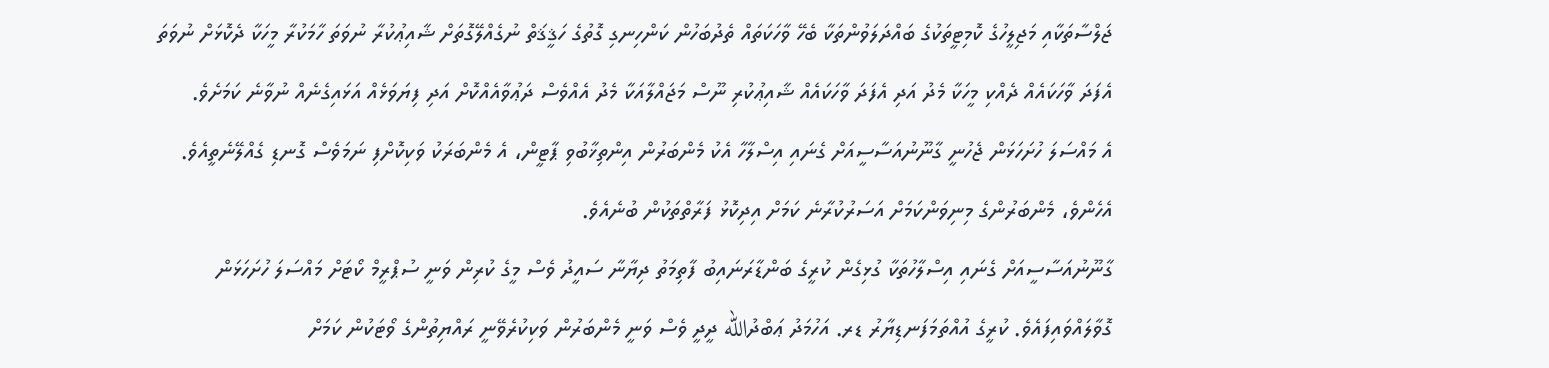ޖަލްސާތަކާއި މަޖިލީހުގެ ކޮމިޓީތަކުގެ ބައްދަލަވުންތަކާ ބެހޭ ވާހަކަތައް ތެދުބަހުން ކަންހިނގި ގޮތުގެ ހަޤީޤަތް ނުގެއްލޭގޮތަށް ޝާއިޢުކުރާ ނުވަތަ ހާމަކުރާ މީހަކާ ދެކޮޅަށް ނުވަތަ އެފަދަ ވާހަކައެއް ދެއްކި މީހަކާ މެދު އަދި އެފަދަ ވާހަކައެއް ޝާއިޢުކުރި ނޫސް މަޖައްލާއަކާ މެދު އެއްވެސް ދަޢުވާއެއްކޮށް އަދި ފިޔަވަޅެއް އަޅައިގެނެއް ނުވާނެ ކަމަށެވެ.
އެ މައްސަލަ ހުށަހަޅަން ޖެހުނީ ގާނޫނުއަސާސީއަށް ގެނައި އިސްލާހާ އެކު މެންބަރުން އިންތިޚާބުވި ޕާޓީން، އެ މެންބަރަކު ވަކިކޮށްފި ނަމަވެސް ގޮނޑި ގެއްލޭނެތީއެވެ. އެހެންވެ، މެންބަރުންގެ މިނިވަންކަމަށް އަސަރުކުރާނެ ކަމަށް އިދިކޮޅު ފަރާތްތަކުން ބުނެއެވެ.
ގާނޫނުއަސާސީއަށް ގެނައި އިސްލާހުތަކާ ގުޅިގެން ކުރީގެ ބަންޑާރަނައިބު ފާތިމަތު ދިޔާނާ ސައީދު ވެސް މީގެ ކުރިން ވަނީ ސުޕްރީމް ކޯޓަށް މައްސަލަ ހުށަހަޅަން ގޮވާލައްވައިފައެވެ. ކުރީގެ އުއްތަމަފަނޑިޔާރު ޑރ. އަހުމަދު ޢަބްދުالله ދީދީ ވެސް ވަނީ މެންބަރުން ވަކިކުރެވޭނީ ރައްޔިތުންގެ ވޯޓަކުން ކަމަށް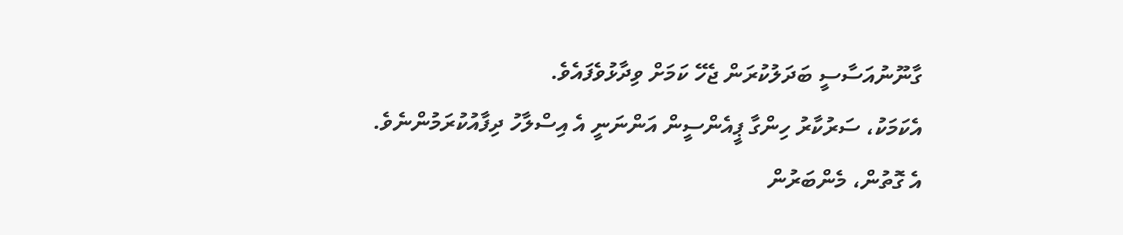ގާނޫނުއަސާސީ ބަދަލުކުރަން ޖެހޭ ކަމަށް ވިދާޅުވެފައެވެ.
އެކަމަކު، ސަރުކާރު ހިންގާ ޕީއެންސީން އަންނަނީ އެ އިސްލާހު ދިފާއުކުރަމުންނެވެ.
އެ ގޮތުން، މެންބަރުން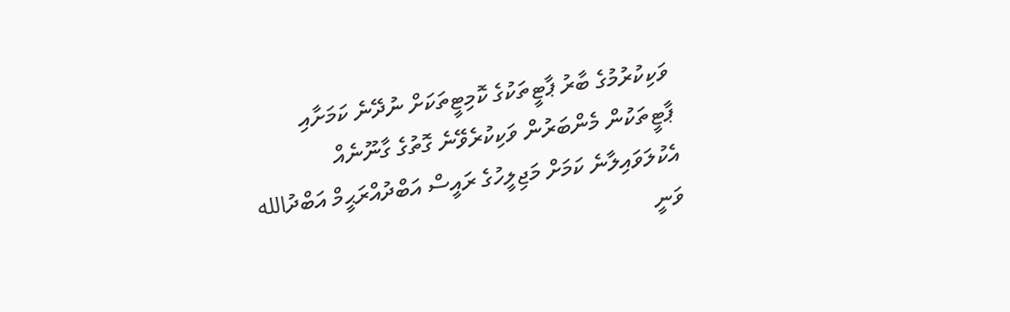ވަކިކުރުމުގެ ބާރު ޕާޓީތަކުގެ ކޮމިޓީތަކަށް ނުދޭނެ ކަމަށާއި ޕާޓީތަކުން މެންބަރުން ވަކިކުރެވޭނެ ގޮތުގެ ގާނޫނެއް އެކުލަވައިލާނެ ކަމަށް މަޖިލީހުގެ ރައީސް އަބްދުއްރަޙީމް އަބްދުالله ވަނީ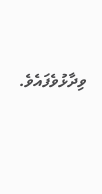ވިދާޅުވެފައެވެ.